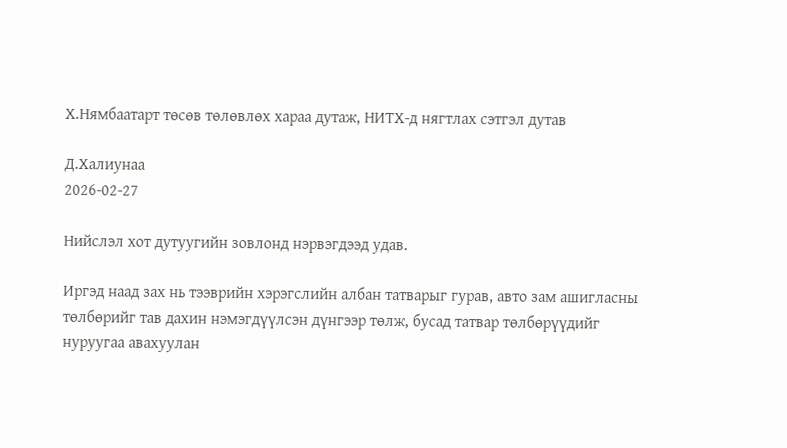Х.Нямбаатарт төсөв төлөвлөх хараа дутаж, НИТХ-д нягтлах сэтгэл дутав

Д.Халиунаа
2026-02-27

Нийслэл хот дутуугийн зовлонд нэрвэгдээд удав.

Иргэд наад зах нь тээврийн хэрэгслийн албан татварыг гурав, авто зам ашигласны төлбөрийг тав дахин нэмэгдүүлсэн дүнгээр төлж, бусад татвар төлбөрүүдийг нуруугаа авахуулан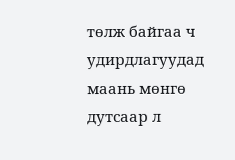төлж байгаа ч удирдлагуудад маань мөнгө дутсаар л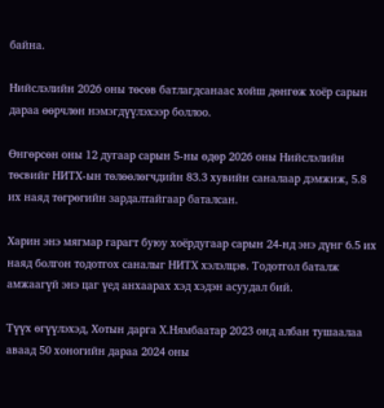байна.

Нийслэлийн 2026 оны төсөв батлагдсанаас хойш дөнгөж хоёр сарын дараа өөрчлөн нэмэгдүүлэхээр боллоо.

Өнгөрсөн оны 12 дугаар сарын 5-ны өдөр 2026 оны Нийслэлийн төсвийг НИТХ-ын төлөөлөгчдийн 83.3 хувийн саналаар дэмжиж, 5.8 их наяд төгрөгийн зардалтайгаар баталсан.

Харин энэ мягмар гарагт буюу хоёрдугаар сарын 24-нд энэ дүнг 6.5 их наяд болгон тодотгох саналыг НИТХ хэлэлцэв. Тодотгол баталж амжаагүй энэ цаг үед анхаарах хэд хэдэн асуудал бий.

Түүх өгүүлэхэд, Хотын дарга Х.Нямбаатар 2023 онд албан тушаалаа аваад 50 хоногийн дараа 2024 оны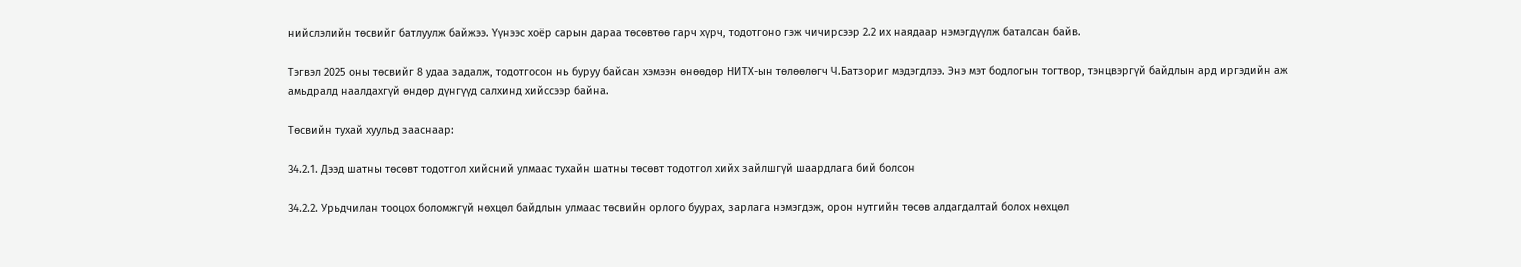нийслэлийн төсвийг батлуулж байжээ. Үүнээс хоёр сарын дараа төсөвтөө гарч хүрч, тодотгоно гэж чичирсээр 2.2 их наядаар нэмэгдүүлж баталсан байв.

Тэгвэл 2025 оны төсвийг 8 удаа задалж, тодотгосон нь буруу байсан хэмээн өнөөдөр НИТХ-ын төлөөлөгч Ч.Батзориг мэдэгдлээ. Энэ мэт бодлогын тогтвор, тэнцвэргүй байдлын ард иргэдийн аж амьдралд наалдахгүй өндөр дүнгүүд салхинд хийссээр байна.

Төсвийн тухай хуульд зааснаар:

34.2.1. Дээд шатны төсөвт тодотгол хийсний улмаас тухайн шатны төсөвт тодотгол хийх зайлшгүй шаардлага бий болсон

34.2.2. Урьдчилан тооцох боломжгүй нөхцөл байдлын улмаас төсвийн орлого буурах, зарлага нэмэгдэж, орон нутгийн төсөв алдагдалтай болох нөхцөл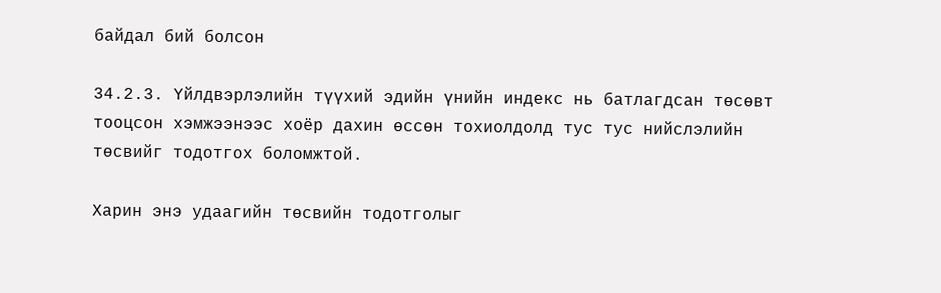байдал бий болсон

34.2.3. Үйлдвэрлэлийн түүхий эдийн үнийн индекс нь батлагдсан төсөвт тооцсон хэмжээнээс хоёр дахин өссөн тохиолдолд тус тус нийслэлийн төсвийг тодотгох боломжтой.

Харин энэ удаагийн төсвийн тодотголыг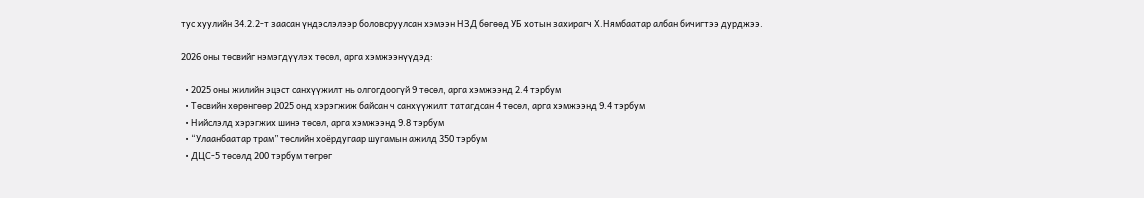тус хуулийн 34.2.2-т заасан үндэслэлээр боловсруулсан хэмээн НЗД бөгөөд УБ хотын захирагч Х.Нямбаатар албан бичигтээ дурджээ.

2026 оны төсвийг нэмэгдүүлэх төсөл, арга хэмжээнүүдэд:

  • 2025 оны жилийн эцэст санхүүжилт нь олгогдоогүй 9 төсөл, арга хэмжээнд 2.4 тэрбум
  • Төсвийн хөрөнгөөр 2025 онд хэрэгжиж байсан ч санхүүжилт татагдсан 4 төсөл, арга хэмжээнд 9.4 тэрбум
  • Нийслэлд хэрэгжих шинэ төсөл, арга хэмжээнд 9.8 тэрбум
  • “Улаанбаатар трам” төслийн хоёрдугаар шугамын ажилд 350 тэрбум
  • ДЦС-5 төсөлд 200 тэрбум төгрөг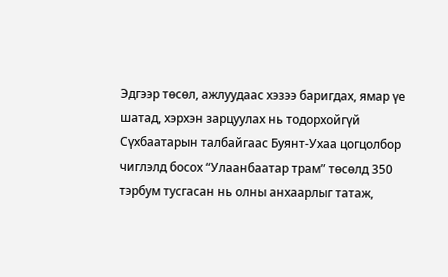Эдгээр төсөл, ажлуудаас хэзээ баригдах, ямар үе шатад, хэрхэн зарцуулах нь тодорхойгүй Сүхбаатарын талбайгаас Буянт-Ухаа цогцолбор чиглэлд босох “Улаанбаатар трам” төсөлд 350 тэрбум тусгасан нь олны анхаарлыг татаж,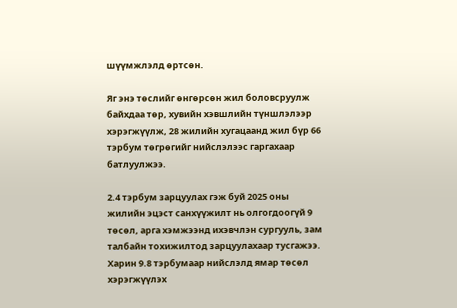шүүмжлэлд өртсөн.

Яг энэ төслийг өнгөрсөн жил боловсруулж байхдаа төр, хувийн хэвшлийн түншлэлээр хэрэгжүүлж, 28 жилийн хугацаанд жил бүр 66 тэрбум төгрөгийг нийслэлээс гаргахаар батлуулжээ.

2.4 тэрбум зарцуулах гэж буй 2025 оны жилийн эцэст санхүүжилт нь олгогдоогүй 9 төсөл, арга хэмжээнд ихэвчлэн сургууль, зам талбайн тохижилтод зарцуулахаар тусгажээ. Харин 9.8 тэрбумаар нийслэлд ямар төсөл хэрэгжүүлэх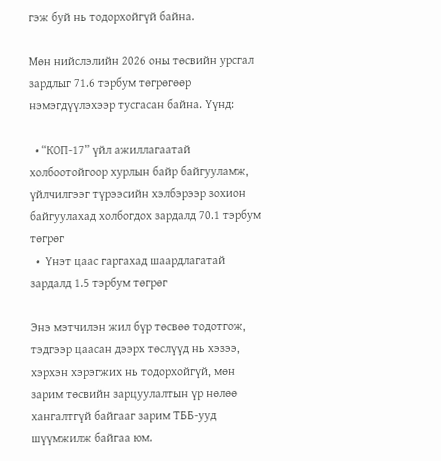гэж буй нь тодорхойгүй байна.

Мөн нийслэлийн 2026 оны төсвийн урсгал зардлыг 71.6 тэрбум төгрөгөөр нэмэгдүүлэхээр тусгасан байна. Үүнд:

  • “КОП-17” үйл ажиллагаатай холбоотойгоор хурлын байр байгууламж, үйлчилгээг түрээсийн хэлбэрээр зохион байгуулахад холбогдох зардалд 70.1 тэрбум төгрөг
  •  Үнэт цаас гаргахад шаардлагатай зардалд 1.5 тэрбум төгрөг

Энэ мэтчилэн жил бүр төсвөө тодотгож, тэдгээр цаасан дээрх төслүүд нь хэзээ, хэрхэн хэрэгжих нь тодорхойгүй, мөн зарим төсвийн зарцуулалтын үр нөлөө хангалтгүй байгааг зарим ТББ-ууд шүүмжилж байгаа юм.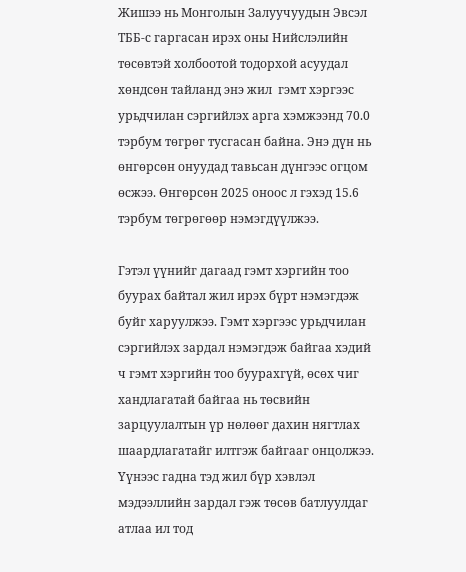Жишээ нь Монголын Залуучуудын Эвсэл ТББ-с гаргасан ирэх оны Нийслэлийн төсөвтэй холбоотой тодорхой асуудал хөндсөн тайланд энэ жил  гэмт хэргээс урьдчилан сэргийлэх арга хэмжээнд 70.0 тэрбум төгрөг тусгасан байна. Энэ дүн нь өнгөрсөн онуудад тавьсан дүнгээс огцом өсжээ. Өнгөрсөн 2025 оноос л гэхэд 15.6 тэрбум төгрөгөөр нэмэгдүүлжээ.

Гэтэл үүнийг дагаад гэмт хэргийн тоо буурах байтал жил ирэх бүрт нэмэгдэж буйг харуулжээ. Гэмт хэргээс урьдчилан сэргийлэх зардал нэмэгдэж байгаа хэдий ч гэмт хэргийн тоо буурахгүй, өсөх чиг хандлагатай байгаа нь төсвийн зарцуулалтын үр нөлөөг дахин нягтлах шаардлагатайг илтгэж байгааг онцолжээ. Үүнээс гадна тэд жил бүр хэвлэл мэдээллийн зардал гэж төсөв батлуулдаг атлаа ил тод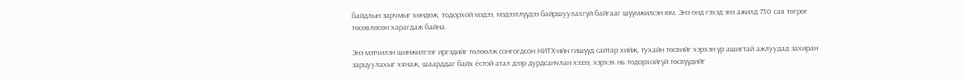байдлын зарчмыг хөндөж, тодорхой мэдээ, мэдээллүүдээ байршуулахгүй байгааг шүүмжилсэн юм. Энэ онд гэхэд энэ ажилд 750 сая төгрөг төсөвлөсөн харагдаж байна.

Энэ мэтчилэн шинжилгээг иргэдийг төлөөлж сонгогдсон НИТХ-ийн гишүүд сайтар хийж, тухайн төсвийг хэрхэн үр ашигтай ажлуудад захиран зарцуулахыг хянаж, шаарддаг байх ёстой атал дээр дурдсанчлан хэзээ, хэрхэх нь тодорхойгүй төсвүүдийг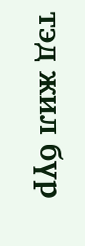тэд жил бүр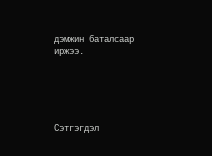дэмжин баталсаар иржээ.





Сэтгэгдэл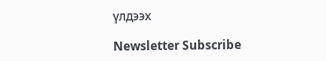үлдээх

Newsletter Subscribe